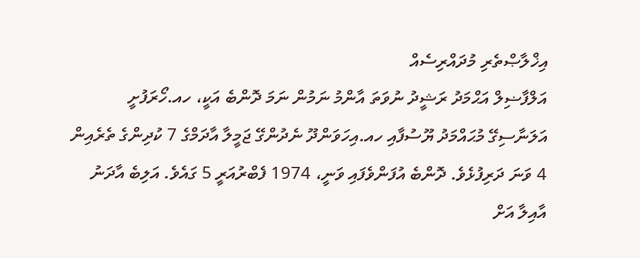އިޚްލާޞްތެރި މުދައްރިސެއް
އަލްފާޟިލް އަޙްމަދު ރަޝީދު ނުވަތަ އާންމު ނަމުން ނަމަ ދޮންބެ އަކީ، ހއ.ހޯރަފުށީ އަލަނާސިގޭ މުޙައްމަދު ޔޫސުފާއި ހއ.އިހަވަންދޫ ނެދުންގޭ ޖަމީލާ އާދަމްގެ 7 ކުދިންގެ ތެރެއިން 4 ވަނަ ދަރިފުޅެވެ. ދޮންބެ އުފަންވެފައި ވަނީ، 1974 ފެބްރުއަރީ 5 ގައެވެ. އަލިބެ އާދަނު އާއިލާ އަށް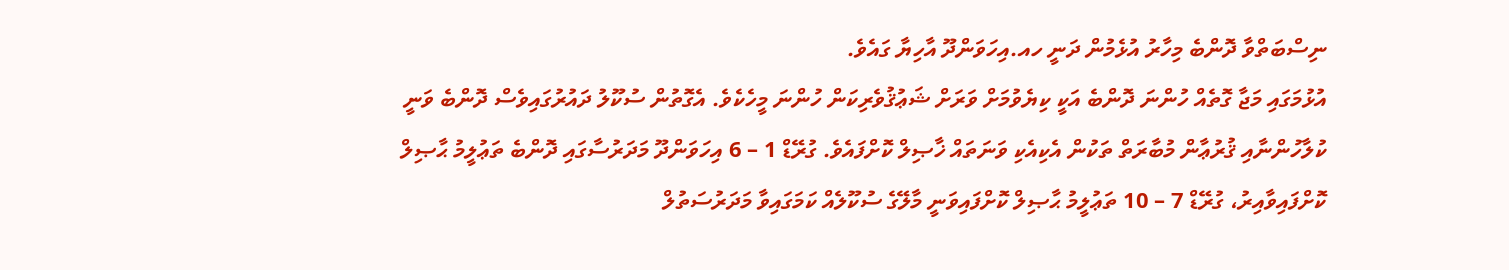ނިސްބަތްވާ ދޮންބެ މިހާރު އުޅެމުން ދަނީ ހއ.އިހަވަންދޫ އާހިޔާ ގައެވެ.
އުޅުމަގައި މަޖާ ގޮތެއް ހުންނަ ދޮންބެ އަކީ ކިޔެވުމަށް ވަރަށް ޝަޢުޤުވެރިކަން ހުންނަ މީހެކެވެ. އެގޮތުން ސުކޫލު ދައުރުގައިވެސް ދޮންބެ ވަނީ ކުލާހުންނާއި ޤުރުޢާން މުބާރަތް ތަކުން އެކިއެކި ވަނަތައް ޚާޞިލް ކޮށްފައެވެ. ގުރޭޑް 1 – 6 އިހަވަންދޫ މަދަރުސާގައި ދޮންބެ ތަޢުލީމު ޙާޞިލް ކޮށްފައިވާއިރު، ގުރޭޑް 7 – 10 ތަޢުލީމު ޙާޞިލް ކޮށްފައިވަނީ މާލޭގެ ސުކޫލެއް ކަމަގައިވާ މަދަރުސަތުލް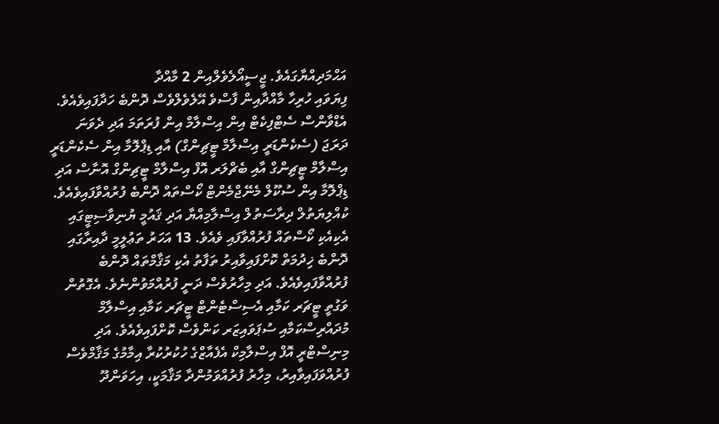އަޙްމަދިއްޔާގައެވެ. ޖީސީއޯލެވެލްއިން 2 މާއްދާ
ފިޔަވައި ހުރިހާ މާއްދާއިން ފާސްވެ އޭލެވެލްވެސް ދޮންބެ ހަދާފައިވެއެވެ. އެޑްވާންސް ސެޓްފިކެޓް އިން އިސްލާމް އިން ފުރަތަމަ އަދި ދެވަނަ ދަރަޖަ (ސެކެންޑަރީ އިސްލާމް ޓީޗިންގް) އާއި ޑިޕްލޮމާ އިން ސެކެންޑަރީ އިސްލާމް ޓީޗިންގް އާއި ބެޗްލަރ އޮފް އިސްލާމް ޓީޗިންގް އޮނާސް އަދި ޑިޕްލޮމާ އިން ސުކޫލް މެނޭޖްމެންޓް ކޯސްތައް ދޮންބެ ފުރުއްވާފައިވެއެވެ. ކުއްލިޔަތުލް ދިރާސަތުލް އިސްލާމިއްޔާ އަދި ޤައުމީ ޔުނިވާސިޓީގައި އެކިއެކި ކޯސްތައް ފުރުއްވާފައި ވެއެވެ. 13 އަހަރު ތަޢުލީމީ ދާއިރާގައި ދޮންބެ ޚިދުމަތް ކޮށްފައިވާއިރު ތަފާތު އެކި މަޤާމްތައް ދޮންބެ ފުރުއްވާފައިވެއެވެ. އަދި މިހާރުވެސް ދަނީ ފުރުއްމަވުންނެވެ. އެގޮތުން ވަގުތީ ޓީޗަރ ކަމާއި އެސިސްޓެންޓް ޓީޗަރ ކަމާއި އިސްލާމް މުދައްރިސްކަމާއި ސުޕަވައިޒަރ ކަންވެސް ކޮށްފައިވެއެވެ. އަދި މިނިސްޓްރީ އޮފް އިސްލާމިކް އެފެއާޒްގެ ހުކުރުކުރާ އިމާމުގެ މަޤާމްވެސް ފުރުއްވަފައިވާއިރު، މިހާރު ފުރުއްވަމުންދާ މަޤާމަކީ، އިހަވަންދޫ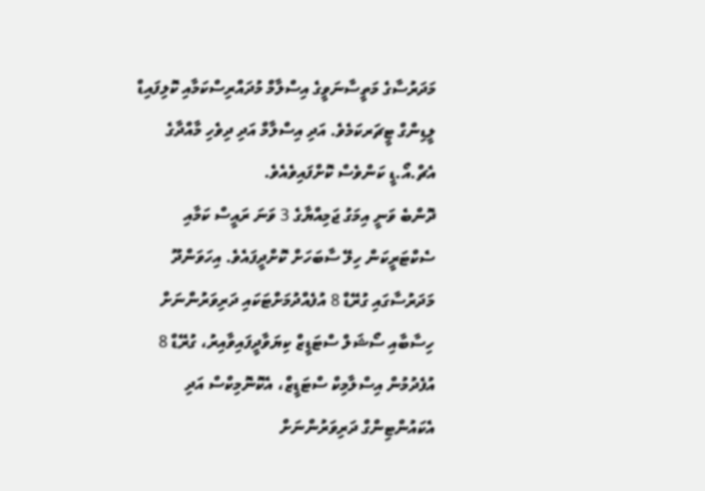މަދަރުސާގެ މަތީސާނަވީގެ އިސްލާމް މުދައްރިސްކަމާއި ކޮލިފައިޑް ލީޑިންގް ޓީޗަރކަމެވެ. އަދި އިސްލާމް އަދި ދިވެހި މާއްދާގެ އެޗް.އޯ.ޑީ ކަންވެސް ކޮށްފައިވެއެވެ.
ދޮންބެ ވަނީ އިމަގު ޖަމިއްޔާގެ 3 ވަނަ ރައީސް ކަމާއި ސެކްޓަރީކަން ހިލޭ ސާބަހަށް ކޮށްދީފައެވެ. އިހަވަންދޫ މަދަރުސާގައި ގުރޭޑް 8 އުފެއްދުމަށްޓަކައި ދަރިވަރުންނަށް ހިސާބާއި ސޯޝަލް ސްޓަޑީޒް ކިޔަވާދީފައިވާއިރު، ގުރޭޑް 8 އުފެދުމުން އިސްލާމިކް ސްޓަޑީޒް، އެކޮނޮމިކްސް އަދި އެކައުންޓިންގް ދަރިވަރުންނަށް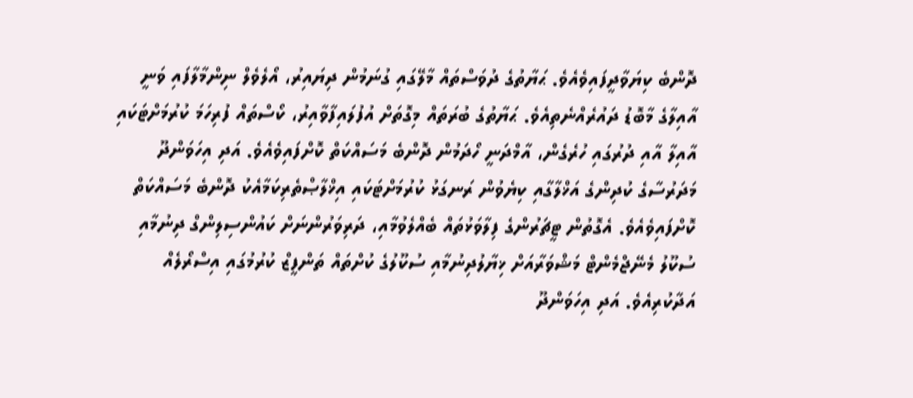ދޮންބެ ކިޔަވާދީފައިވެއެވެ. ޙަޔާތުގެ ދުވަސްތައް މާލޭގައި ގުނަމުން ދިޔައިރު، އޯލެވެލް ނިންމާލާފައި ވަނީ އާއިލާގެ މާބޮޑު ދައުރެއްނެތިއެވެ. ޙަޔާތުގެ ބުރަތައް މިގޮތަށް އުފުލައިފާވާއިރު، ކޯސްތައް ފުރިހަމަ ކުރުމަށްޓަކައި އާއިލާ އާއި ދުރުގައި ހުރެގެން، އާމްދަނީ ހޯދަމުން ދޮންބެ މަސައްކަތް ކޮށްފައިވެއެވެ. އަދި އިހަވަންދޫ މަދަރުސާގެ ކުދިންގެ އަޚްލާގާއި ކިޔެވުން ރަނގަޅު ކުރުމަށްޓަކައި އިޚްލާޞްތެރިކަމާއެކު ދޮންބެ މަސައްކަތް ކޮށްފައިވެއެވެ. އެގޮތުން ޓީޗަރުންގެ ފިލާވަޅުތައް ބެއްލެވުމާއި، ދަރިވަރުންނަށް ކައުންސިލިންގް ދިނުމާއި ސުކޫލު މެނޭޖްމެންޓް މަޝްވަރާއަށް ޚިޔާލުދިނުމާއި ސުކޫލުގެ ކުށްތައް ތަންފީޒް ކުރުމުގައި އިސްރޯލެއް އަދާކުރިއެވެ. އަދި އިހަވަންދޫ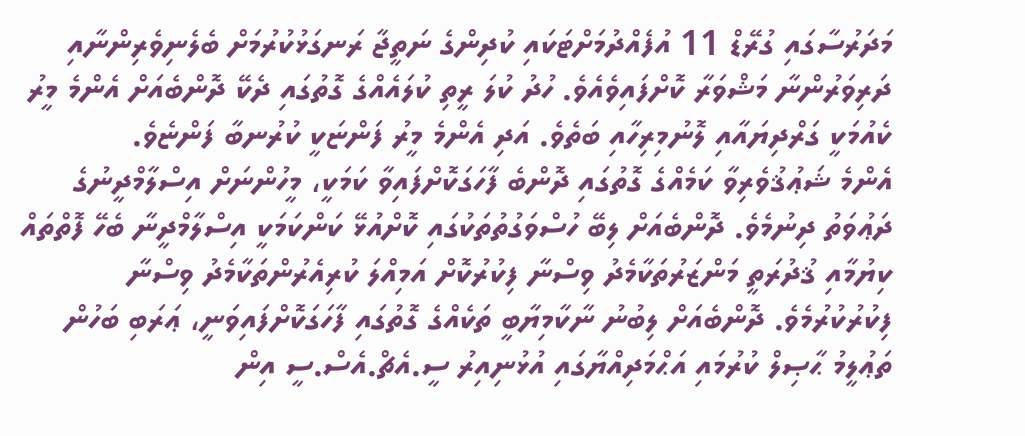މަދަރުސާގައި ގުރޭޑް 11 އުފެއްދުމަށްޓަކައި ކުދިންގެ ނަތީޖާ ރަނގަޅުކުރުމަށް ބެލެނިވެރިންނާއި ދަރިވަރުންނާ މަޝްވަރާ ކޮށްފައިވެއެވެ. ހުދު ކުލަ ރީތި ކުލައެއްގެ ގޮތުގައި ދެކޭ ދޮންބެއަށް އެންމެ މީރު ކެއުމަކީ ގަރްދިޔައާއި ލޮނުމިރިހާއި ބަތެވެ. އަދި އެންމެ މީރު ފަންޏަކީ ކުރުނބާ ފަންޏެވެ.
އެންމެ ޝަޢުޤުވެރިވާ ކަމެއްގެ ގޮތުގައި ދޮންބެ ފާހަގަކޮށްފައިވާ ކަމަކީ، މީހުންނަށް އިސްލާމްދީނުގެ ދަޢުވަތު ދިނުމެވެ. ދޮންބެއަށް ލިބޭ ހުސްވަގުތުތަކުގައި ކޮށްއުޅޭ ކަންކަމަކީ އިސްލާމްދީނާ ބެހޭ ފޮތްތައް ކިޔުމާއި ޤުދުރަތީ މަންޒަރުތަކާމެދު ވިސްނާ ފިކުރުކޮށް އަމިއްލަ ކުރިއެރުންތަކާމެދު ވިސްނާ ފިކުރުކުރުމެވެ. ދޮންބެއަށް ލިބުނު ނާކާމިޔާބީ ތަކެއްގެ ގޮތުގައި ފާހަގަކޮށްފައިވަނީ، ޢަރަބި ބަހުން ތަޢުލީމު ޙާޞިލް ކުރުމައި އަޙްމަދިއްޔާގައި އުޅުނިއިރު ސީ.އެޗް.އެސް.ސީ އިން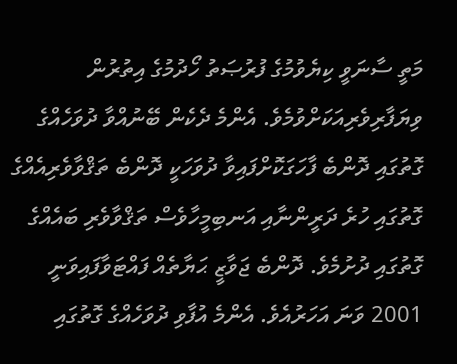މަތީ ސާނަވީ ކިޔެވުމުގެ ފުރުޞަތު ހޯދުމުގެ އިތުރުން ވިޔަފާރިވެރިއަކަށްވުމެވެ. އެންމެ ދެކެން ބޭނުއްވާ ދުވަހެއްގެ ގޮތުގައި ދޮންބެ ފާހަގަކޮށްފައިވާ ދުވަހަކީ ދޮންބެ ތަޤްވާވެރިއެއްގެ ގޮތުގައި ހުރެ ދަރީންނާއި އަނބިމީހާވެސް ތަޤްވާވެރި ބައެއްގެ ގޮތުގައި ދުށުމެވެ. ދޮންބެ ޖަވާޒީ ޙަޔާތެއް ފައްޓަވާފައިވަނީ 2001 ވަނަ އަހަރުއެވެ. އެންމެ އުފާވި ދުވަހެއްގެ ގޮތުގައި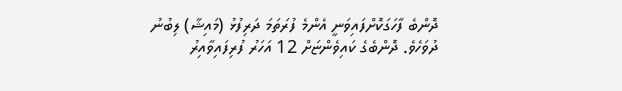ދޮންބެ ފާހަގަކޮށްފައިވަނީ އެންމެ ފުރަތަމަ ދަރިފުޅު (މައިޝާ) ލިބުނު ދުވަހެވެ. ދޮންބެގެ ކައިވެންޏަށް 12 އަހަރު ފުރިފައިވާއިރު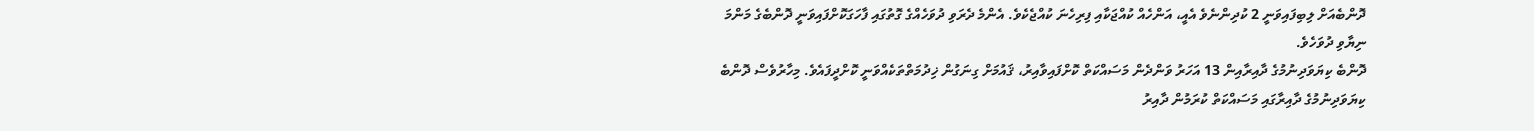ދޮންބެއަށް ލިބިފައިވަނީ 2 ކުދިންނެވެ އެއީ، އަންހެއް ކުއްޖަކާއި ފިރިހެނަ ކުއްޖެކެވެ. އެންމެ ދެރަވި ދުވަހެއްގެ ގޮތުގައި ފާހަގަކޮށްފައިވަނީ ދޮންބެގެ މަންމަ ނިޔާވި ދުވަހެވެ.
ދޮންބެ ކިޔަވަދިނުމުގެ ދާއިރާއިން 13 އަހަރު ވަންދެން މަސައްކަތް ކޮށްފައިވާއިރު، ޤައުމަށް ގިނަގުން ޚިދުމަތްތަކެއްވަނީ ކޮށްދީފައެވެ. މިހާރުވެސް ދޮންބެ ކިޔަވަދިނުމުގެ ދާއިރާގައި މަސައްކަތް ކުރަމުން ދާއިރު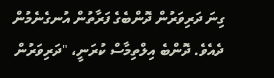ގިނަ ދަރިވަރުން ދޮންބެގެ ފަރާތުން އުނގެނެމުން ދެއެވެ. ދޮންބެ އިލްތިމާސް ކުރަނީ، "ދަރިވަރުން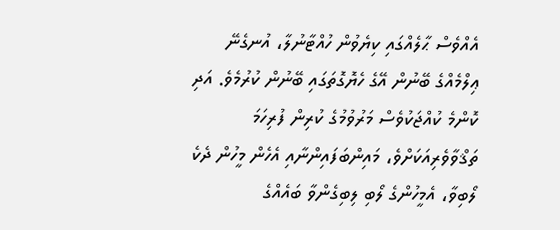އެއްވެސް ޙާލެއްގައި ކިޔެވުން ހުއްޓާނުލާ، އުނގެނޭ ޢިލްމެއްގެ ބޭނުން އޭގެ ހެޔޮގޮތަގައި ބޭނުން ކުރުމެވެ. އަދި  ކޮންމެ ކުއްޖަކުވެސް މަރުވުމުގެ ކުރިން ފުރިހަމަ ތަޤްވާވެރިއަކަށްވެ، މައިންބަފައިންނާއި އެހެން މީހުން ދެކެ ލޯބިވާ، އެމީހުންގެ ލޯބި ލިބިގެންވާ ބައެއްގެ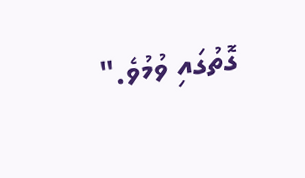ގޮތުގައި ވުމުވެ."